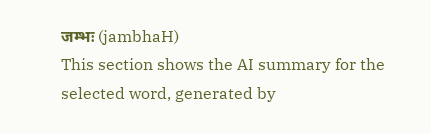जम्भः (jambhaH)
This section shows the AI summary for the selected word, generated by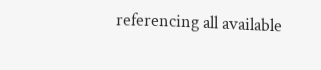referencing all available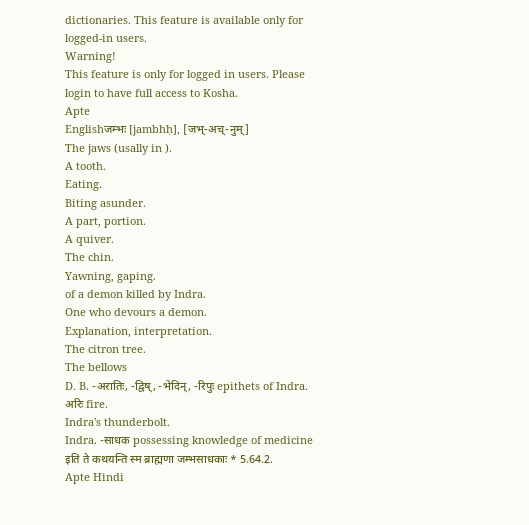dictionaries. This feature is available only for logged-in users.
Warning!
This feature is only for logged in users. Please login to have full access to Kosha.
Apte
Englishजम्भः [jambhḥ], [जभ्-अच्-नुम्]
The jaws (usally in ).
A tooth.
Eating.
Biting asunder.
A part, portion.
A quiver.
The chin.
Yawning, gaping.
of a demon killed by Indra.
One who devours a demon.
Explanation, interpretation.
The citron tree.
The bellows
D. B. -अरातिः, -द्विष्, -भेदिन्, -रिपुः epithets of Indra.
अरिः fire.
Indra's thunderbolt.
Indra. -साधक possessing knowledge of medicine
इति ते कथयन्ति स्म ब्राह्मणा जम्भसाधकाः * 5.64.2.
Apte Hindi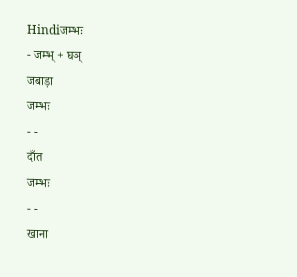Hindiजम्भः
- जम्भ् + घञ्
जबाड़ा
जम्भः
- -
दाँत
जम्भः
- -
खाना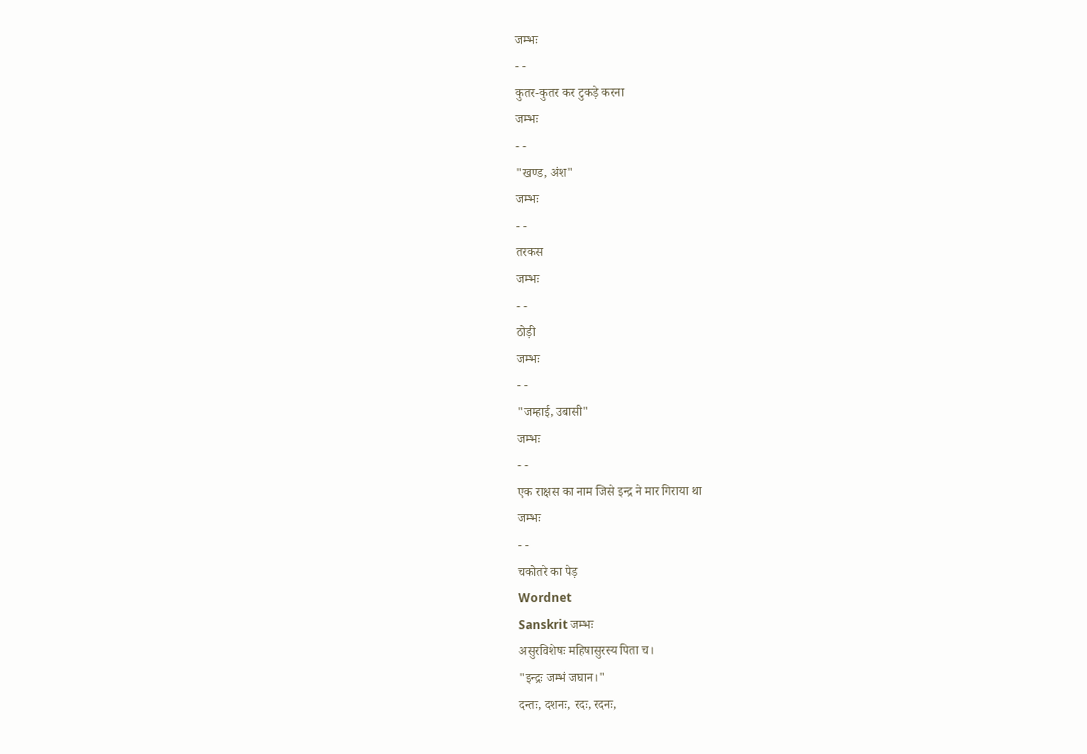जम्भः
- -
कुतर-कुतर कर टुकड़े करना
जम्भः
- -
"खण्ड, अंश"
जम्भः
- -
तरकस
जम्भः
- -
ठोड़ी
जम्भः
- -
"जम्हाई, उबासी"
जम्भः
- -
एक राक्षस का नाम जिसे इन्द्र ने मार गिराया था
जम्भः
- -
चकोतरे का पेड़
Wordnet
Sanskrit जम्भः
असुरविशेषः महिषासुरस्य पिता च।
"इन्द्रः जम्भं जघान।"
दन्तः, दशनः, रदः, रदनः,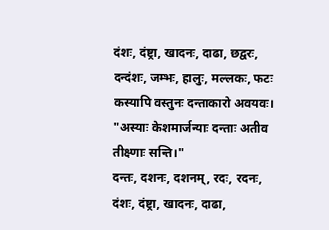दंशः, दंष्ट्रा, खादनः, दाढा, छद्वरः, दन्दंशः, जम्भः, हालुः, मल्लकः, फटः
कस्यापि वस्तुनः दन्ताकारो अवयवः।
"अस्याः केशमार्जन्याः दन्ताः अतीव तीक्ष्णाः सन्ति।"
दन्तः, दशनः, दशनम्, रदः, रदनः, दंशः, दंष्ट्रा, खादनः, दाढा,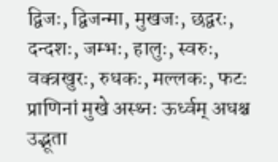द्विजः, द्विजन्मा, मुखजः, छद्वरः, दन्दशः, जम्भः, हालुः, स्वरुः, वक्त्रखुरः, रुधकः, मल्लकः, फटः
प्राणिनां मुखे अस्थ्नः ऊर्ध्वम् अधश्च उद्भूता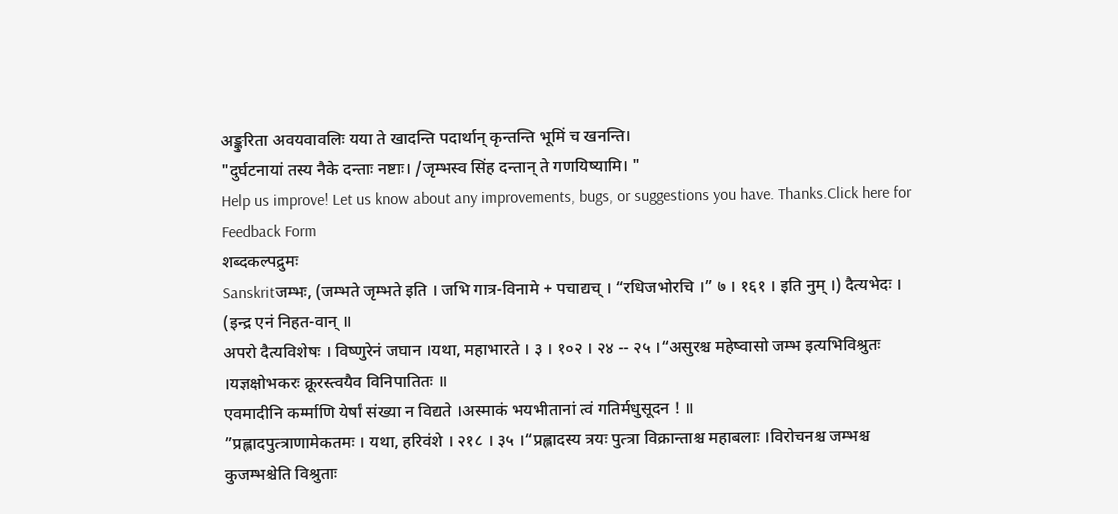अङ्कुरिता अवयवावलिः यया ते खादन्ति पदार्थान् कृन्तन्ति भूमिं च खनन्ति।
"दुर्घटनायां तस्य नैके दन्ताः नष्टाः। /जृम्भस्व सिंह दन्तान् ते गणयिष्यामि। "
Help us improve! Let us know about any improvements, bugs, or suggestions you have. Thanks.Click here for Feedback Form
शब्दकल्पद्रुमः
Sanskritजम्भः, (जम्भते जृम्भते इति । जभि गात्र-विनामे + पचाद्यच् । “रधिजभोरचि ।” ७ । १६१ । इति नुम् ।) दैत्यभेदः । (इन्द्र एनं निहत-वान् ॥
अपरो दैत्यविशेषः । विष्णुरेनं जघान ।यथा, महाभारते । ३ । १०२ । २४ -- २५ ।“असुरश्च महेष्वासो जम्भ इत्यभिविश्रुतः ।यज्ञक्षोभकरः क्रूरस्त्वयैव विनिपातितः ॥
एवमादीनि कर्म्माणि येर्षां संख्या न विद्यते ।अस्माकं भयभीतानां त्वं गतिर्मधुसूदन ! ॥
”प्रह्लादपुत्त्राणामेकतमः । यथा, हरिवंशे । २१८ । ३५ ।“प्रह्लादस्य त्रयः पुत्त्रा विक्रान्ताश्च महाबलाः ।विरोचनश्च जम्भश्च कुजम्भश्चेति विश्रुताः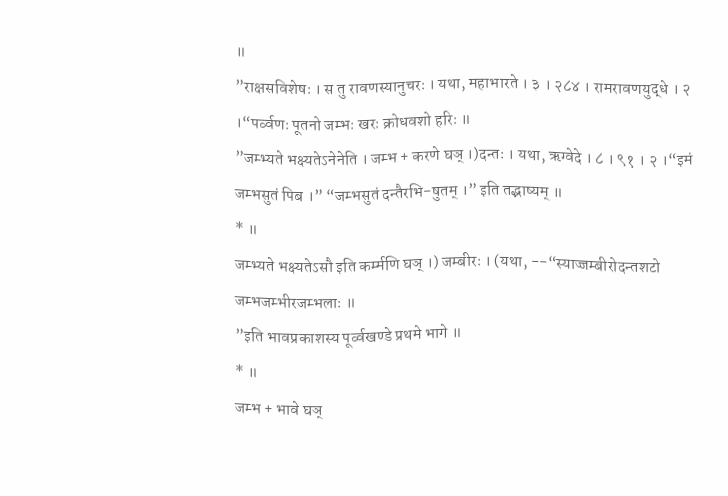॥
”राक्षसविशेषः । स तु रावणस्यानुचरः । यथा, महाभारते । ३ । २८४ । रामरावणयुद्धे । २ ।“पर्व्वणः पूतनो जम्भः खरः क्रोधवशो हरिः ॥
”जम्भ्यते भक्ष्यतेऽनेनेति । जम्भ + करणे घञ् ।)दन्तः । यथा, ऋग्वेदे । ८ । ९१ । २ ।“इमं जम्भसुतं पिब ।” “जम्भसुतं दन्तैरभि-षुतम् ।” इति तद्भाष्यम् ॥
* ॥
जम्भ्यते भक्ष्यतेऽसौ इति कर्म्मणि घञ् ।) जम्बीरः । (यथा, --“स्याज्जम्बीरोदन्तशटो जम्भजम्भीरजम्भलाः ॥
”इति भावप्रकाशस्य पूर्व्वखण्डे प्रथमे भागे ॥
* ॥
जम्भ + भावे घञ्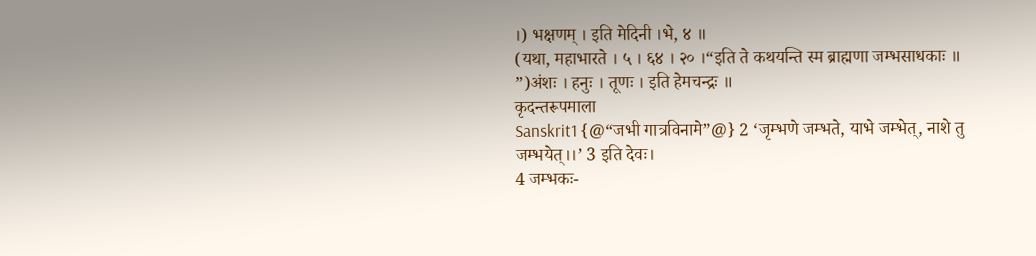।) भक्षणम् । इति मेदिनी ।भे, ४ ॥
(यथा, महाभारते । ५ । ६४ । २० ।“इति ते कथयन्ति स्म ब्राह्मणा जम्भसाधकाः ॥
”)अंशः । हनुः । तूणः । इति हेमचन्द्रः ॥
कृदन्तरूपमाला
Sanskrit1 {@“जभी गात्रविनामे”@} 2 ‘जृम्भणे जम्भते, याभे जम्भेत्, नाशे तु जम्भयेत्।।’ 3 इति देवः।
4 जम्भकः-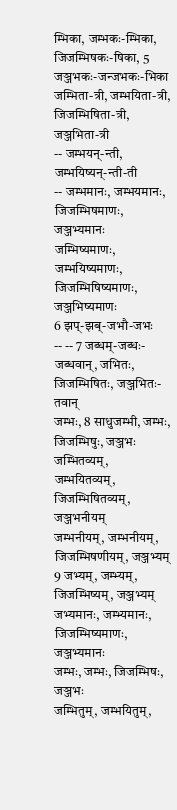म्भिका, जम्भकः-म्भिका, जिजम्भिषकः-षिका, 5 जञ्जभकः-जन्जभकः-भिका
जम्भिता-त्री, जम्भयिता-त्री, जिजम्भिषिता-त्री, जञ्जभिता-त्री
-- जम्भयन्-न्ती, जम्भयिष्यन्-न्ती-ती
-- जम्भमानः, जम्भयमानः, जिजम्भिषमाणः, जञ्जभ्यमानः
जम्भिष्यमाणः, जम्भयिष्यमाणः, जिजम्भिषिष्यमाणः, जञ्जभिष्यमाणः
6 झप्-झब्-जभौ-जभः
-- -- 7 जब्धम्-जब्धः-जब्धवान्, जभितः, जिजम्भिषितः, जञ्जभितः-तवान्
जम्भः, 8 साधुजम्भी, जम्भः, जिजम्भिषुः, जञ्जभः
जम्भितव्यम्, जम्भयितव्यम्, जिजम्भिषितव्यम्, जञ्जभनीयम्
जम्भनीयम्, जम्भनीयम्, जिजम्भिषणीयम्, जञ्जभ्यम्
9 जभ्यम्, जम्भ्यम्, जिजम्भिष्यम्, जञ्जभ्यम्
जभ्यमानः, जम्भ्यमानः, जिजम्भिष्यमाणः, जञ्जभ्यमानः
जम्भः, जम्भः, जिजम्भिषः, जञ्जभः
जम्भितुम्, जम्भयितुम्,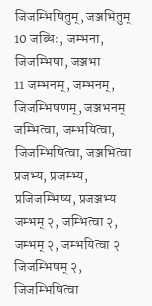जिजम्भिषितुम्, जञ्जभितुम्
10 जब्धिः, जम्भना, जिजम्भिषा, जञ्जभा
11 जम्भनम्, जम्भनम्, जिजम्भिषणम्, जञ्जभनम्
जम्भित्वा, जम्भयित्वा, जिजम्भिषित्वा, जञ्जभित्वा
प्रजभ्य, प्रजम्भ्य, प्रजिजम्भिष्य, प्रजञ्जभ्य
जम्भम् २, जम्भित्वा २, जम्भम् २, जम्भयित्वा २
जिजम्भिषम् २, जिजम्भिषित्वा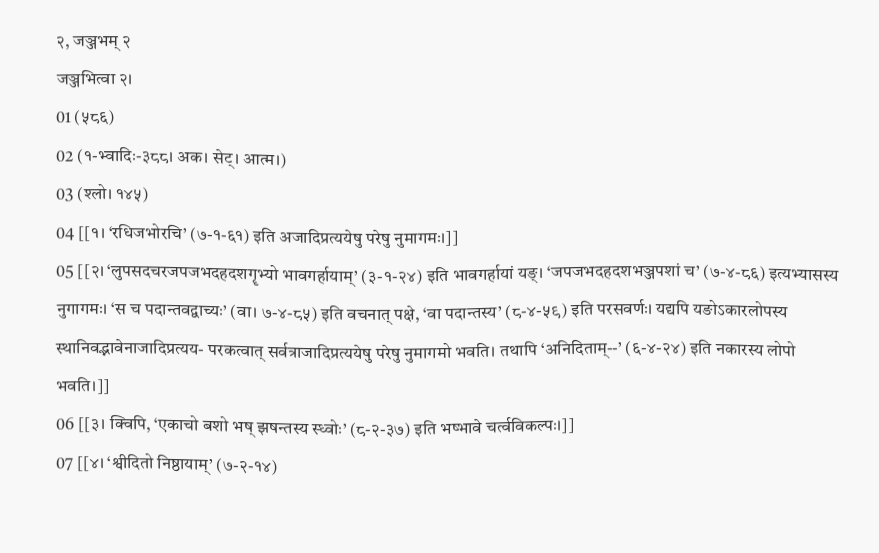२, जञ्जभम् २
जञ्जभित्वा २।
01 (५८६)
02 (१-भ्वादिः-३८८। अक। सेट्। आत्म।)
03 (श्लो। १४५)
04 [[१। ‘रधिजभोरचि’ (७-१-६१) इति अजादिप्रत्ययेषु परेषु नुमागमः।]]
05 [[२। ‘लुपसदचरजपजभदहदशगॄभ्यो भावगर्हायाम्’ (३-१-२४) इति भावगर्हायां यङ्। ‘जपजभदहदशभञ्जपशां च’ (७-४-८६) इत्यभ्यासस्य नुगागमः। ‘स च पदान्तवद्वाच्यः’ (वा। ७-४-८५) इति वचनात् पक्षे, ‘वा पदान्तस्य’ (८-४-५९) इति परसवर्णः। यद्यपि यङोऽकारलोपस्य स्थानिवद्भावेनाजादिप्रत्यय- परकत्वात् सर्वत्राजादिप्रत्ययेषु परेषु नुमागमो भवति। तथापि ‘अनिदिताम्--’ (६-४-२४) इति नकारस्य लोपो भवति।]]
06 [[३। क्विपि, ‘एकाचो बशो भष् झषन्तस्य स्ध्वोः’ (८-२-३७) इति भष्भावे चर्त्वविकल्पः।]]
07 [[४। ‘श्वीदितो निष्ठायाम्’ (७-२-१४)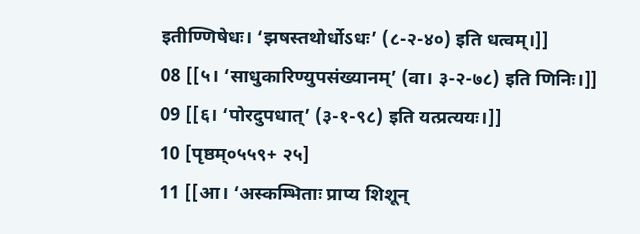इतीण्णिषेधः। ‘झषस्तथोर्धोऽधः’ (८-२-४०) इति धत्वम्।]]
08 [[५। ‘साधुकारिण्युपसंख्यानम्’ (वा। ३-२-७८) इति णिनिः।]]
09 [[६। ‘पोरदुपधात्’ (३-१-९८) इति यत्प्रत्ययः।]]
10 [पृष्ठम्०५५९+ २५]
11 [[आ। ‘अस्कम्भिताः प्राप्य शिशून्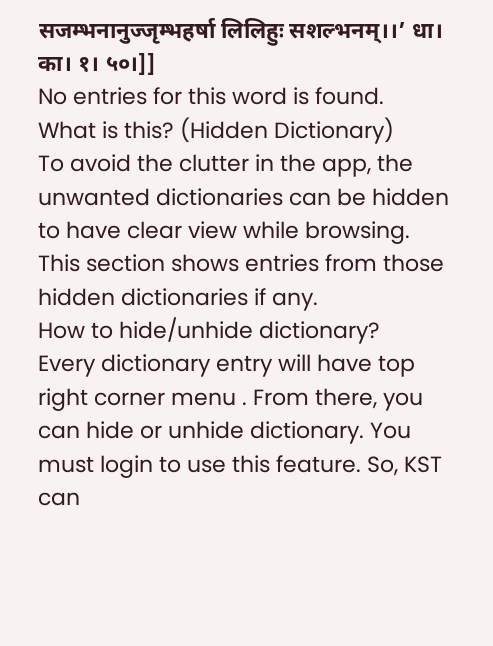सजम्भनानुज्जृम्भहर्षा लिलिहुः सशल्भनम्।।’ धा। का। १। ५०।]]
No entries for this word is found.
What is this? (Hidden Dictionary)
To avoid the clutter in the app, the unwanted dictionaries can be hidden to have clear view while browsing. This section shows entries from those hidden dictionaries if any.
How to hide/unhide dictionary?
Every dictionary entry will have top right corner menu . From there, you can hide or unhide dictionary. You must login to use this feature. So, KST can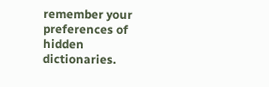remember your preferences of hidden dictionaries.